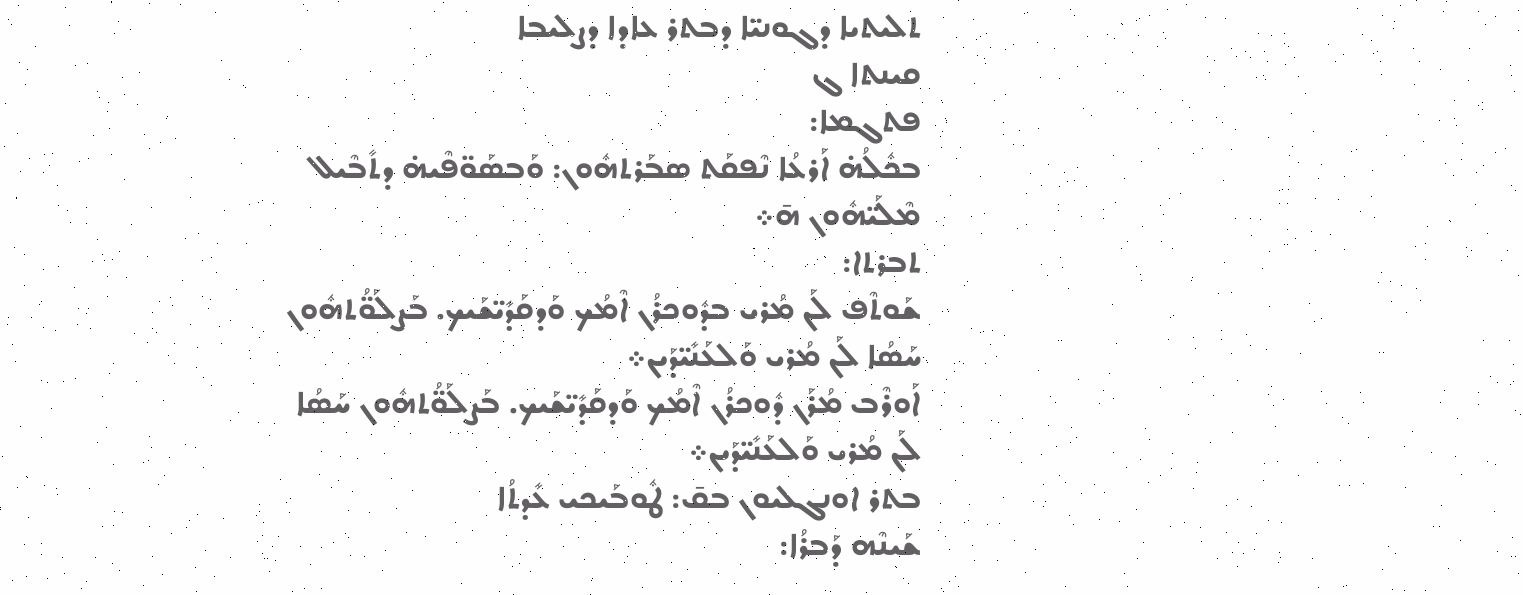ܬܠܝܬܝܐ ܕܓܘܢܝ̈ܐ ܕܒܬܪ ܥܐܕܐ ܕܨܠܝܒܐ
ܩܝܢܬܐ ܓ
ܦܬܓܡܐ:
ܒܟܽܠܳܗ̇ ܐܰܪܥܳܐ ܢܶܦܩܰܬ ܣܒܰܪܬܗܽܘܢ: ܘܰܒܣܰܘ̈ܦܶܝܗ̇ ܕܬܺܒܶܝܠ ܡܶܠܰܝ̈ܗܽܘܢ ܗ̄܀
ܬܒܪܬ‌ܐ:
ܫܰܘܬܶܦ ܠܰܢ ܡܳܪܝ ܒܕܽܘܟܪܳܢ ܐܶܡܳܟ ܘܰܕܩܰܕܺܝ̈ܫܰܝܟ. ܒܰܨܠܰܘ̈ܳܬܗܽܘܢ ܚܰܣܳܐ ܠܰܢ ܡܳܪܝ ܘܰܠܥܰܢܺܝ̈ܕܰܝܢ܀
ܐܰܘܪܶܒ ܡܳܪܰܢ ܕܽܘܟܪܳܢ ܐܶܡܳܟ ܘܰܕܩܰܕܺܝ̈ܫܰܝܟ. ܒܰܨܠܰܘ̈ܳܬܗܽܘܢ ܚܰܣܳܐ ܠܰܢ ܡܳܪܝ ܘܰܠܥܰܢܺܝ̈ܕܰܝܢ܀
ܒܬܪ ܐܘܢܓܠܝܘܢ ܒܩ̄: ܛܽܘܒܰܝܟܝ ܥܺܕܬܳܐ
ܫܰܝܢܶܗ ܕܰܒܪܳܐ: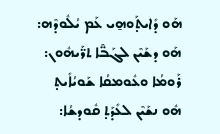ܗܰܘ ܕܺܐܝܬ̣ܰܘܗ̱ܝ ܥܰܡ ܝܳܠܽܘܕܶܗ: ܗܰܘ ܕܫܰܝܶܢ ܠܓܰܒ̈ܶܐ ܬܪ̈ܰܝܗܽܘܢ: ܪܰܘܡܳܐ ܘܥܽܘܡܩܳܐ ܫܰܘܝܳܐܺܝܬ̣ ܗܽܘ ܢܫܰܝܶܢ ܠܥܺܕܰܬ̣ ܩܽܘܕܫܳܐ: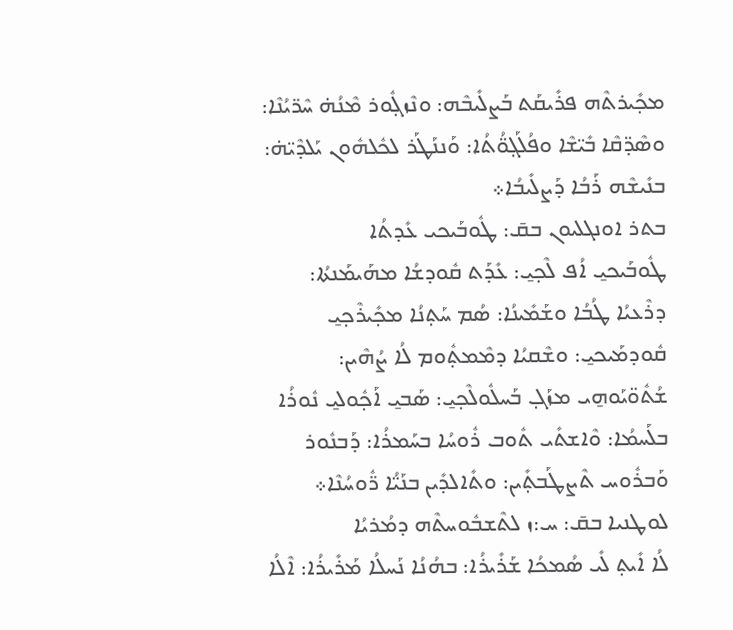ܡܟ̣ܺܝܪܬܶܗ ܦܪܺܝܩܰܬ ܒܰܨܠܺܝܒܶܗ: ܘܢܶܙܓ̣ܽܘܪ ܡܶܢܳܗ̇ ܚܶܪ̈ܝܳܢܶܐ: ܘܣܶܕ̈ܩܶܐ ܒܺܝ̈ܫܶܐ ܘܦܳܠܰܓ̣ܘ̈ܳܬܳܐ: ܘܰܢܢܰܛܰܪ ܠܟܽܠܗܽܘܢ ܝܰܠܕܶܝ̈ܗ̇: ܒܢܺܝܫܶܗ ܪܰܒܳܐ ܕܰܨܠܺܝܒܳܐ܀
ܒܬܪ ܐܘܢܓܠܝܘܢ ܒܩ̄: ܛܽܘܒܰܝܟܝ ܥܺܕܬܳܐ
ܛܽܘܒܰܝܟܝ̱ ܐܳܦ ܠܶܟ̣ܝ̱: ܥܺܕܰܬ ܩܽܘܕܫܳܐ ܡܗܰܝܡܰܢܬܳܐ: ܕܪܶܥܝܳܐ ܛܳܒܳܐ ܘܫܰܡܺܝܢܳܐ: ܣܳܡ ܚܰܬ̣ܢܳܐ ܡܟ̣ܺܝܪܶܟ̣ܝ̱ ܩܽܘܕܡܰܝܟܝ̱: ܘܫܶܩܝܳܐ ܕܡܶܡܬ̣ܽܘܡ ܠܳܐ ܨܳܗܶܝܢ: ܫܳܬܽܘ̈ܝܰܘܗ̱ܝ ܡܙܰܓ̣ ܒܰܚܠܽܘܠܶܟ̣ܝ̱: ܣܰܒܝ̱ ܐܰܟ̣ܽܘܠܝ̱ ܢܽܘܪܳܐ ܒܠܰܚܡܳܐ: ܘܶܐܫܬܺܝ ܬܽܘܒ ܪܽܘܚܳܐ ܒܚܰܡܪܳܐ: ܕܰܒܢܽܘܪ ܘܰܒܪܽܘܚ ܬܶܨܛܰܒܬ̣ܺܝܢ: ܘܬܺܐܠܕܺܝܢ ܒܢܰܝ̈ܳܐ ܪ̈ܽܘܚܳܢܶܐ܀
ܠܘܛܢܝܐ ܒܩ̄: ܚ:ܙ ܠܬܶܫܒܽܘܚܬܶܗ ܕܡܳܪܝܳܐ
ܠܳܐ ܐܺܝܬ̣ ܠܺܝ ܣܳܡܟܳܐ ܫܰܪܺܝܪܳܐ: ܒܗܳܢܳܐ ܢܰܚܠܳܐ ܡܰܪܺܝܪܳܐ: ܐܶܠܳܐ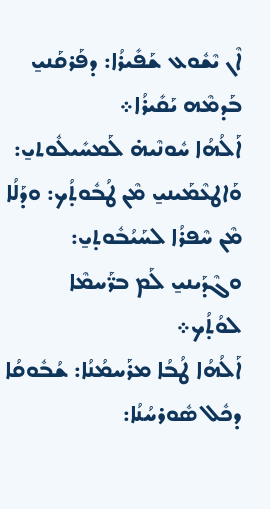ܐܶܢ ܝܶܫܽܘܥ ܫܰܦܺܝܪܳܐ: ܕܦܰܪܩܰܢܝ̱ ܒܰܕܡܶܗ ܝܰܩܺܝܪܳܐ܀
ܐܰܠܳܗܳܐ ܚܽܘܢܶܝܗ̇ ܠܰܡܚܺܝܠܽܘܬܝ̱: ܘܰܐܛܥܶܡܰܝܢܝ̱ ܡܶܢ ܛܳܒܽܘܬ̣ܳܟ: ܘܕܰܠܳܐ ܡܶܢ ܚܶܦܪܳܐ ܠܚܰܝܳܒܽܘܬ̣ܝ̱: ܘܓܶܕܰܝܢܝ̱ ܠܰܡ ܒܪ̈ܰܚܡܶܐ ܠܘܳܬ̣ܳܟ܀
ܐܰܠܳܗܳܐ ܛܳܒܳܐ ܡܪܰܚܡܳܢܳܐ: ܫܳܒܽܘܩܳܐ ܕܟܽܠ ܣܽܘܪܚܳܢܳܐ: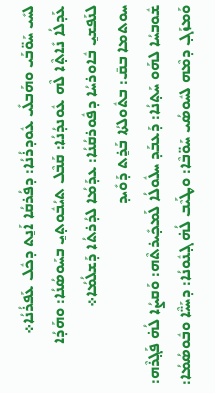ܠܚܺܝ ܚܰܘ̈ܒܰܝ ܘܗܰܒܠܺܝ ܥܽܘܕܪܳܢܳܐ: ܕܦܳܪܩܳܐ ܐܰܢ̱ܬ ܕܟܽܠ ܥܰܦܪܳܢܳܐ܀
ܥܰܕܠܳܐ ܢܺܐܬ̣ܶܐ ܠܶܗ ܥܽܘܢܕܳܢܳܐ: ܩܰܒܶܠ ܬܝܳܒܽܘܬ̣ܝ̱ ܒܚܰܘܣܳܢܳܐ: ܘܗܰܕܳܐ ܠܢܰܦܫܝ̱ ܒܽܐܘܪܚܳܐ ܕܦܽܘܪܩܳܢܳܐ: ܥܕܰܡܳܐ ܠܕܳܪܬܳܐ ܕܰܫܠܳܡܳܐ܀
ܚܘܬܡܐ ܒܩ̄: ܒܬܽܘܠܬܳܐ ܒܰܪ̱ܬ ܕܰܘܺܝܕ
ܫܽܘܒܚܳܐ ܠܗܰܘ ܚܰܬ̣ܢܳܐ: ܕܰܥܒܰܕ ܚܠܽܘܠܳܐ ܠܰܡܟ̣ܺܝܪܬܶܗ: ܘܰܩܨܳܐ ܠܳܗ̇ ܦܰܓ̣ܪܶܗ: ܘܰܡܙܰܓ̣ ܕܡܶܗ ܠܚܽܘܣܳܝ ܚܰܘ̈ܒܶܐ: ܘܛܰܝܶܒ ܠܳܗ̇ ܓ̣ܢܽܘܢܳܐ: ܕܚܰܝ̈ܶܐ ܘܒܽܘܣܳܡܳܐ: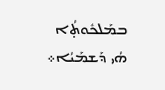ܒܡܰܠܟܽܘܬ̣ܳܐ ܗܳܝ ܕܰܫܡܰܝܳܐ܀